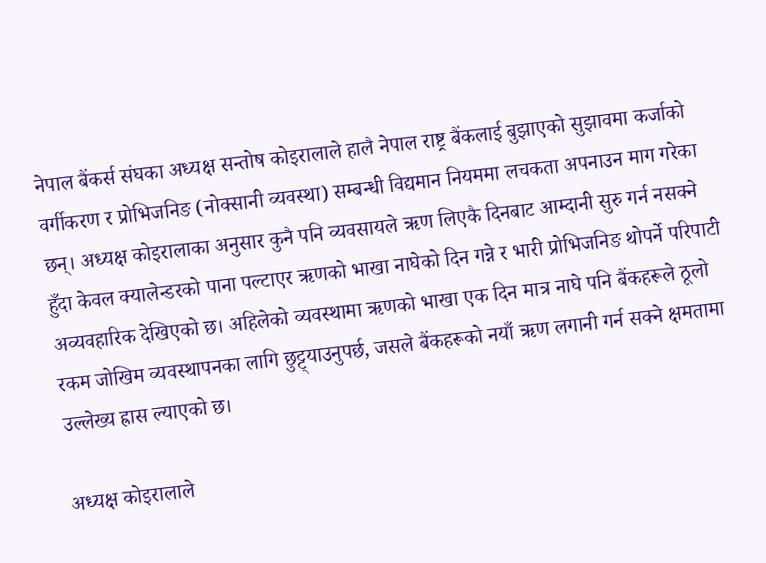नेपाल बैंकर्स संघका अध्यक्ष सन्तोष कोइरालाले हालै नेपाल राष्ट्र बैंकलाई बुझाएको सुझावमा कर्जाको वर्गीकरण र प्रोभिजनिङ (नोक्सानी व्यवस्था) सम्बन्धी विद्यमान नियममा लचकता अपनाउन माग गरेका छन्। अध्यक्ष कोइरालाका अनुसार कुनै पनि व्यवसायले ऋण लिएकै दिनबाट आम्दानी सुरु गर्न नसक्ने हुँदा केवल क्यालेन्डरको पाना पल्टाएर ऋणको भाखा नाघेको दिन गन्ने र भारी प्रोभिजनिङ थोपर्ने परिपाटी अव्यवहारिक देखिएको छ। अहिलेको व्यवस्थामा ऋणको भाखा एक दिन मात्र नाघे पनि बैंकहरूले ठूलो रकम जोखिम व्यवस्थापनका लागि छुट्ट्याउनुपर्छ, जसले बैंकहरूको नयाँ ऋण लगानी गर्न सक्ने क्षमतामा उल्लेख्य ह्रास ल्याएको छ।

अध्यक्ष कोइरालाले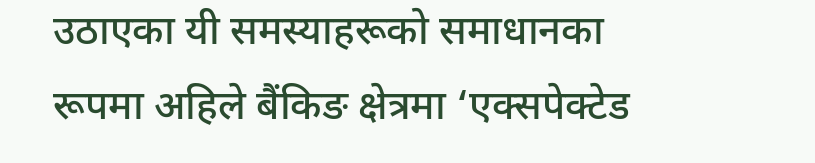उठाएका यी समस्याहरूको समाधानका रूपमा अहिले बैंकिङ क्षेत्रमा ‘एक्सपेक्टेड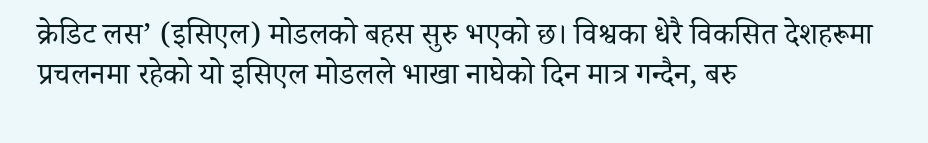क्रेडिट लस’ (इसिएल) मोडलको बहस सुरु भएको छ। विश्वका धेरै विकसित देशहरूमा प्रचलनमा रहेको यो इसिएल मोडलले भाखा नाघेको दिन मात्र गन्दैन, बरु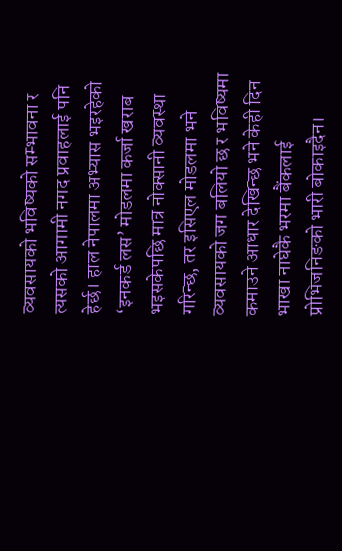व्यवसायको भविष्यको सम्भावना र त्यसको आगामी नगद प्रवाहलाई पनि हेर्छ। हाल नेपालमा अभ्यास भइरहेको ‘इनकर्ड लस’ मोडलमा कर्जा खराब भइसकेपछि मात्र नोक्सानी व्यवस्था गरिन्छ, तर इसिएल मोडलमा भने व्यवसायको जग बलियो छ र भविष्यमा कमाउने आधार देखिन्छ भने केही दिन भाखा नाघेकै भरमा बैंकलाई प्रोभिजनिङको भारी बोकाइदैन।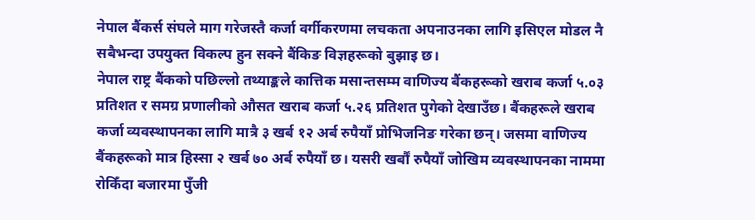नेपाल बैंकर्स संघले माग गरेजस्तै कर्जा वर्गीकरणमा लचकता अपनाउनका लागि इसिएल मोडल नै सबैभन्दा उपयुक्त विकल्प हुन सक्ने बैंकिङ विज्ञहरूको बुझाइ छ।
नेपाल राष्ट्र बैंकको पछिल्लो तथ्याङ्कले कात्तिक मसान्तसम्म वाणिज्य बैंकहरूको खराब कर्जा ५.०३ प्रतिशत र समग्र प्रणालीको औसत खराब कर्जा ५.२६ प्रतिशत पुगेको देखाउँछ। बैंकहरूले खराब कर्जा व्यवस्थापनका लागि मात्रै ३ खर्ब १२ अर्ब रुपैयाँ प्रोभिजनिङ गरेका छन्। जसमा वाणिज्य बैंकहरूको मात्र हिस्सा २ खर्ब ७० अर्ब रुपैयाँ छ। यसरी खर्बौं रुपैयाँ जोखिम व्यवस्थापनका नाममा रोकिँदा बजारमा पुँजी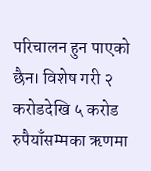परिचालन हुन पाएको छैन। विशेष गरी २ करोडदेखि ५ करोड रुपैयाँसम्मका ऋणमा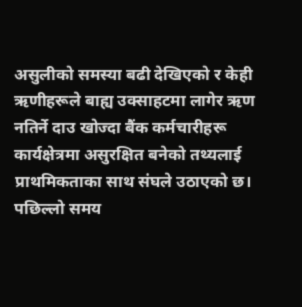असुलीको समस्या बढी देखिएको र केही ऋणीहरूले बाह्य उक्साहटमा लागेर ऋण नतिर्ने दाउ खोज्दा बैंक कर्मचारीहरू कार्यक्षेत्रमा असुरक्षित बनेको तथ्यलाई प्राथमिकताका साथ संघले उठाएको छ।
पछिल्लो समय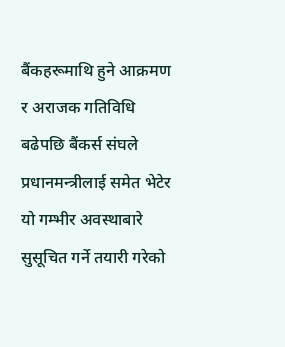बैंकहरूमाथि हुने आक्रमण र अराजक गतिविधि बढेपछि बैंकर्स संघले प्रधानमन्त्रीलाई समेत भेटेर यो गम्भीर अवस्थाबारे सुसूचित गर्ने तयारी गरेको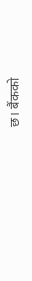छ। बैंकको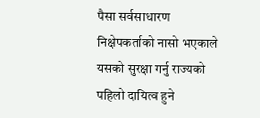पैसा सर्वसाधारण निक्षेपकर्ताको नासो भएकाले यसको सुरक्षा गर्नु राज्यको पहिलो दायित्व हुने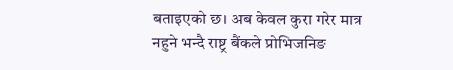बताइएको छ। अब केवल कुरा गरेर मात्र नहुने भन्दै राष्ट्र बैंकले प्रोभिजनिङ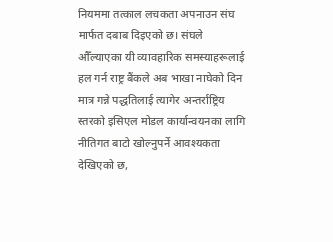नियममा तत्काल लचकता अपनाउन संघ मार्फत दबाब दिइएको छ। संघले औँल्याएका यी व्यावहारिक समस्याहरूलाई हल गर्न राष्ट्र बैंकले अब भाखा नाघेको दिन मात्र गन्ने पद्धतिलाई त्यागेर अन्तर्राष्ट्रिय स्तरको इसिएल मोडल कार्यान्वयनका लागि नीतिगत बाटो खोल्नुपर्ने आवश्यकता देखिएको छ,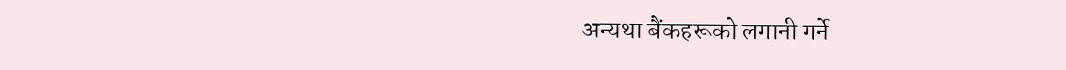अन्यथा बैंकहरूको लगानी गर्ने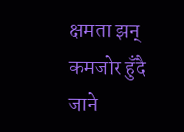क्षमता झन् कमजोर हुँदै जाने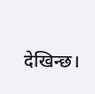देखिन्छ।